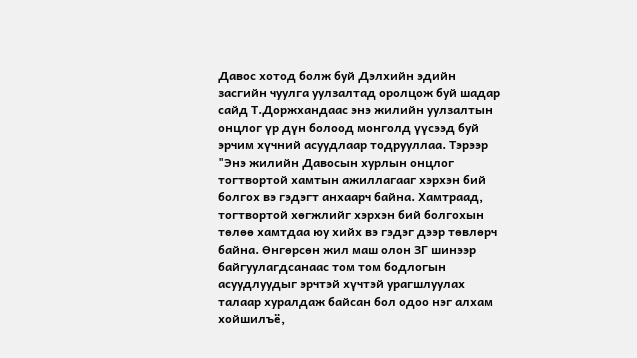Давос хотод болж буй Дэлхийн эдийн засгийн чуулга уулзалтад оролцож буй шадар сайд Т.Доржхандаас энэ жилийн уулзалтын онцлог үр дүн болоод монголд үүсээд буй эрчим хүчний асуудлаар тодрууллаа. Тэрээр "Энэ жилийн Давосын хурлын онцлог тогтвортой хамтын ажиллагааг хэрхэн бий болгох вэ гэдэгт анхаарч байна. Хамтраад, тогтвортой хөгжлийг хэрхэн бий болгохын төлөө хамтдаа юу хийх вэ гэдэг дээр төвлөрч байна. Өнгөрсөн жил маш олон ЗГ шинээр байгуулагдсанаас том том бодлогын асуудлуудыг эрчтэй хүчтэй урагшлуулах талаар хуралдаж байсан бол одоо нэг алхам хойшилъё,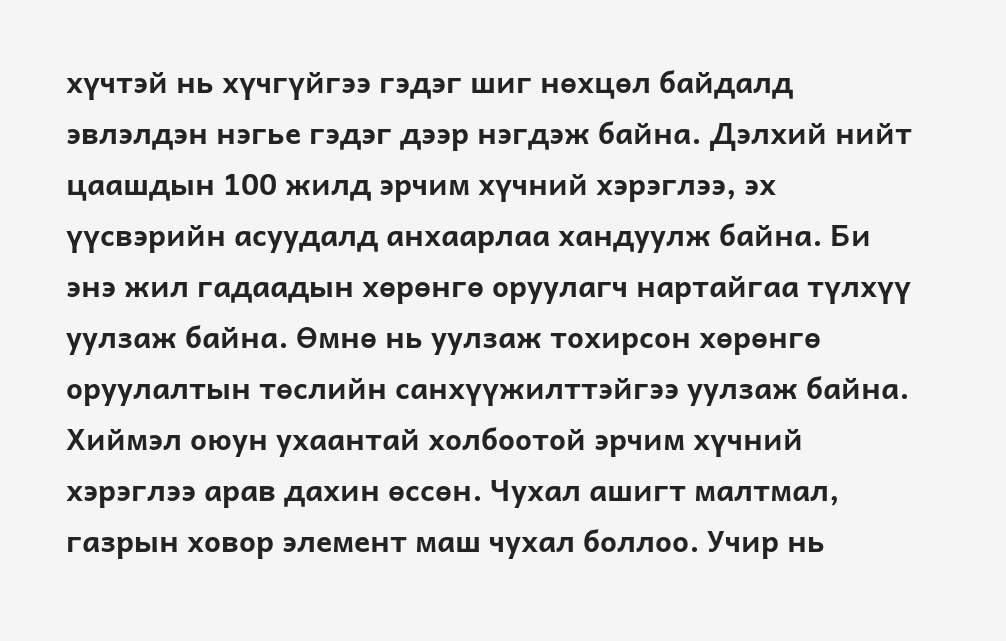хүчтэй нь хүчгүйгээ гэдэг шиг нөхцөл байдалд эвлэлдэн нэгье гэдэг дээр нэгдэж байна. Дэлхий нийт цаашдын 100 жилд эрчим хүчний хэрэглээ, эх үүсвэрийн асуудалд анхаарлаа хандуулж байна. Би энэ жил гадаадын хөрөнгө оруулагч нартайгаа түлхүү уулзаж байна. Өмнө нь уулзаж тохирсон хөрөнгө оруулалтын төслийн санхүүжилттэйгээ уулзаж байна. Хиймэл оюун ухаантай холбоотой эрчим хүчний хэрэглээ арав дахин өссөн. Чухал ашигт малтмал, газрын ховор элемент маш чухал боллоо. Учир нь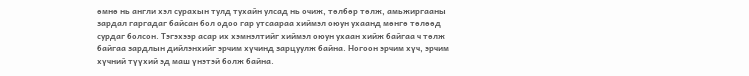өмнө нь англи хэл сурахын тулд тухайн улсад нь очиж, төлбөр төлж, амьжиргааны зардал гаргадаг байсан бол одоо гар утсаараа хиймэл оюун ухаанд мөнгө төлөөд сурдаг болсон. Тэгэхээр асар их хэмнэлтийг хиймэл оюун ухаан хийж байгаа ч төлж байгаа зардлын дийлэнхийг эрчим хүчинд зарцуулж байна. Ногоон эрчим хүч, эрчим хүчний түүхий эд маш үнэтэй болж байна.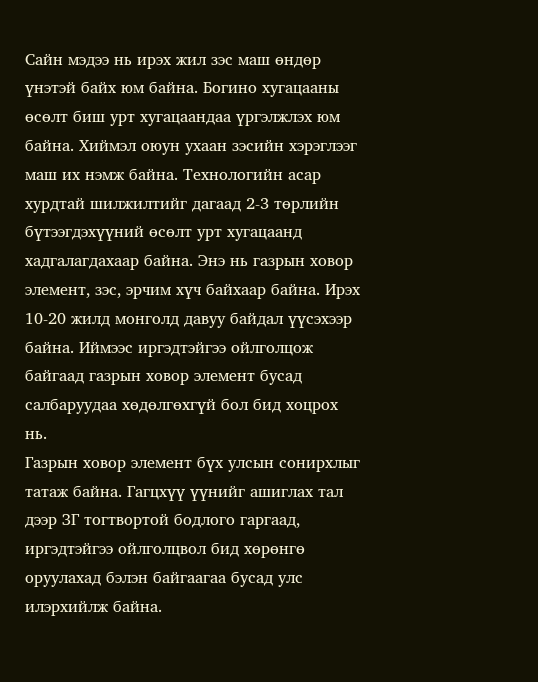Сайн мэдээ нь ирэх жил зэс маш өндөр үнэтэй байх юм байна. Богино хугацааны өсөлт биш урт хугацаандаа үргэлжлэх юм байна. Хиймэл оюун ухаан зэсийн хэрэглээг маш их нэмж байна. Технологийн асар хурдтай шилжилтийг дагаад 2-3 төрлийн бүтээгдэхүүний өсөлт урт хугацаанд хадгалагдахаар байна. Энэ нь газрын ховор элемент, зэс, эрчим хүч байхаар байна. Ирэх 10-20 жилд монголд давуу байдал үүсэхээр байна. Иймээс иргэдтэйгээ ойлголцож байгаад газрын ховор элемент бусад салбаруудаа хөдөлгөхгүй бол бид хоцрох нь.
Газрын ховор элемент бүх улсын сонирхлыг татаж байна. Гагцхүү үүнийг ашиглах тал дээр ЗГ тогтвортой бодлого гаргаад, иргэдтэйгээ ойлголцвол бид хөрөнгө оруулахад бэлэн байгаагаа бусад улс илэрхийлж байна.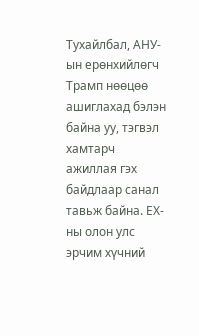Тухайлбал, АНУ-ын ерөнхийлөгч Трамп нөөцөө ашиглахад бэлэн байна уу, тэгвэл хамтарч ажиллая гэх байдлаар санал тавьж байна. ЕХ-ны олон улс эрчим хүчний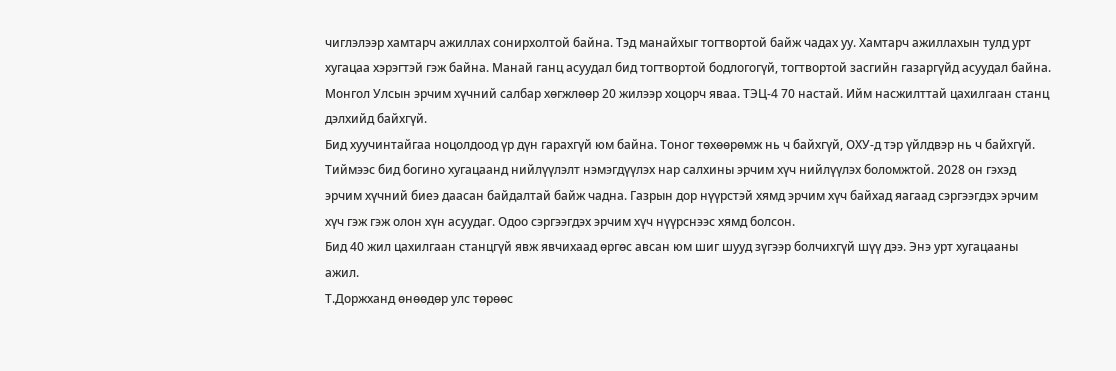чиглэлээр хамтарч ажиллах сонирхолтой байна. Тэд манайхыг тогтвортой байж чадах уу. Хамтарч ажиллахын тулд урт хугацаа хэрэгтэй гэж байна. Манай ганц асуудал бид тогтвортой бодлогогүй, тогтвортой засгийн газаргүйд асуудал байна.
Монгол Улсын эрчим хүчний салбар хөгжлөөр 20 жилээр хоцорч яваа. ТЭЦ-4 70 настай. Ийм насжилттай цахилгаан станц дэлхийд байхгүй.
Бид хуучинтайгаа ноцолдоод үр дүн гарахгүй юм байна. Тоног төхөөрөмж нь ч байхгүй, ОХУ-д тэр үйлдвэр нь ч байхгүй. Тиймээс бид богино хугацаанд нийлүүлэлт нэмэгдүүлэх нар салхины эрчим хүч нийлүүлэх боломжтой. 2028 он гэхэд эрчим хүчний биеэ даасан байдалтай байж чадна. Газрын дор нүүрстэй хямд эрчим хүч байхад яагаад сэргээгдэх эрчим хүч гэж гэж олон хүн асуудаг. Одоо сэргээгдэх эрчим хүч нүүрснээс хямд болсон.
Бид 40 жил цахилгаан станцгүй явж явчихаад өргөс авсан юм шиг шууд зүгээр болчихгүй шүү дээ. Энэ урт хугацааны ажил.
Т.Доржханд өнөөдөр улс төрөөс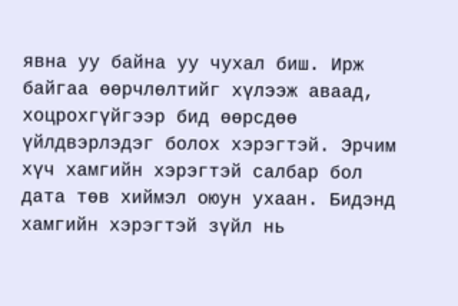явна уу байна уу чухал биш. Ирж байгаа өөрчлөлтийг хүлээж аваад, хоцрохгүйгээр бид өөрсдөө үйлдвэрлэдэг болох хэрэгтэй. Эрчим хүч хамгийн хэрэгтэй салбар бол дата төв хиймэл оюун ухаан. Бидэнд хамгийн хэрэгтэй зүйл нь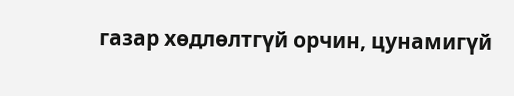газар хөдлөлтгүй орчин, цунамигүй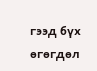гээд бүх өгөгдөл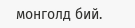монголд бий.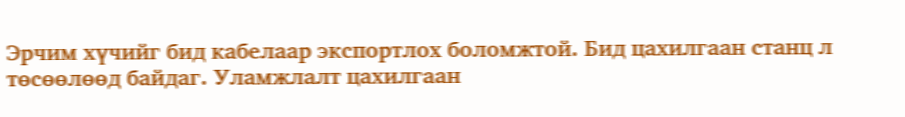Эрчим хүчийг бид кабелаар экспортлох боломжтой. Бид цахилгаан станц л төсөөлөөд байдаг. Уламжлалт цахилгаан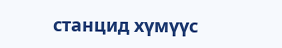станцид хүмүүс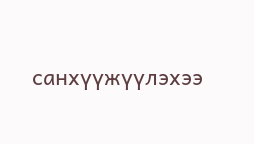санхүүжүүлэхээ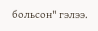больсон" гэлээ.